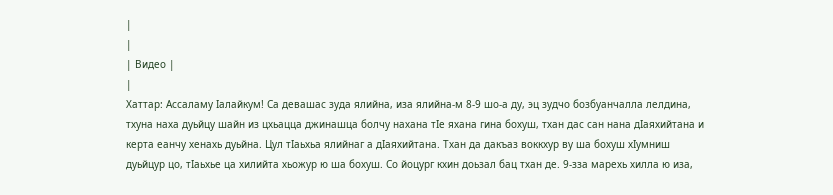|
|
| Видео |
|
Хаттар: Ассаламу Iалайкум! Са девашас зуда ялийна, иза ялийна-м 8-9 шо-а ду, эц зудчо бозбуанчалла лелдина, тхуна наха дуьйцу шайн из цхьацца джинашца болчу нахана тIе яхана гина бохуш, тхан дас сан нана дIаяхийтана и керта еанчу хенахь дуьйна. Цул тIаьхьа ялийнаг а дIаяхийтана. Тхан да дакъаз воккхур ву ша бохуш хIумниш дуьйцур цо, тIаьхье ца хилийта хьожур ю ша бохуш. Со йоцург кхин доьзал бац тхан де. 9-зза марехь хилла ю иза,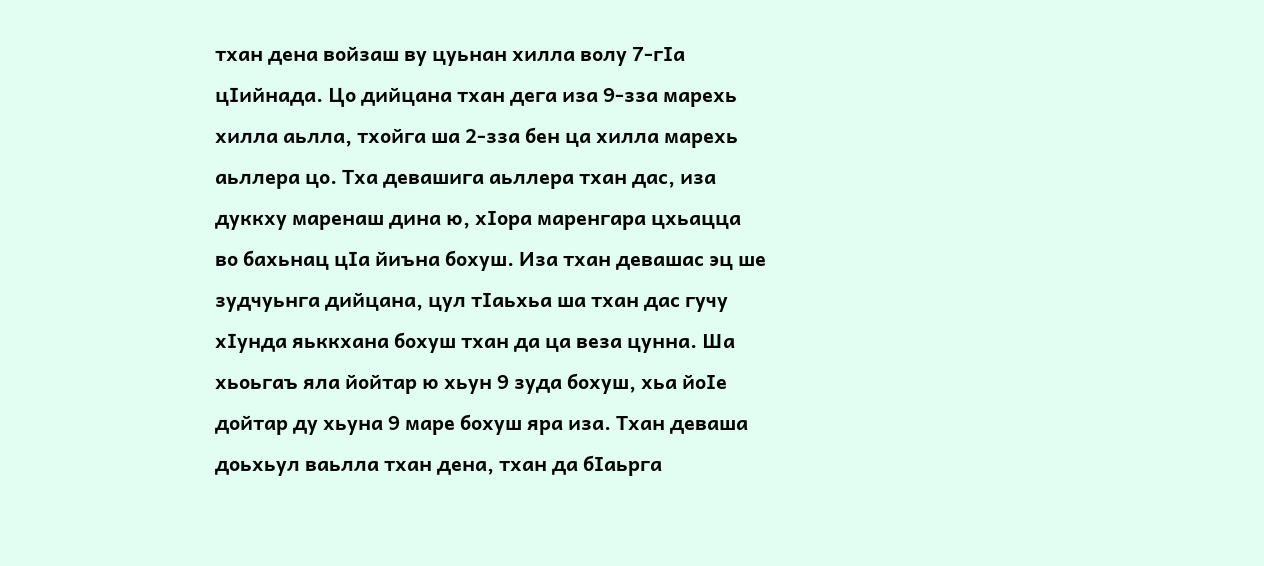тхан дена войзаш ву цуьнан хилла волу 7-гIа цIийнада. Цо дийцана тхан дега иза 9-зза марехь хилла аьлла, тхойга ша 2-зза бен ца хилла марехь аьллера цо. Тха девашига аьллера тхан дас, иза дуккху маренаш дина ю, хIора маренгара цхьацца во бахьнац цIа йиъна бохуш. Иза тхан девашас эц ше зудчуьнга дийцана, цул тIаьхьа ша тхан дас гучу хIунда яьккхана бохуш тхан да ца веза цунна. Ша хьоьгаъ яла йойтар ю хьун 9 зуда бохуш, хьа йоIе дойтар ду хьуна 9 маре бохуш яра иза. Тхан деваша доьхьул ваьлла тхан дена, тхан да бIаьрга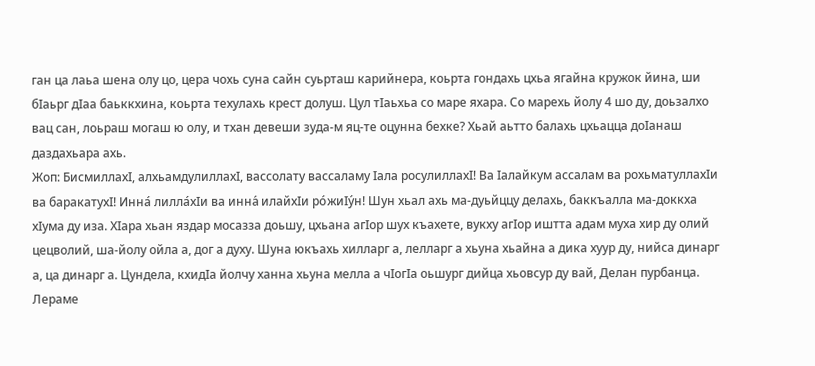ган ца лаьа шена олу цо, цера чохь суна сайн суьрташ карийнера, коьрта гондахь цхьа ягайна кружок йина, ши бIаьрг дIаа баьккхина, коьрта техулахь крест долуш. Цул тIаьхьа со маре яхара. Со марехь йолу 4 шо ду, доьзалхо вац сан, лоьраш могаш ю олу, и тхан девеши зуда-м яц-те оцунна бехке? Хьай аьтто балахь цхьацца доIанаш даздахьара ахь.
Жоп: БисмиллахI, алхьамдулиллахI, вассолату вассаламу Iала росулиллахI! Ва Iалайкум ассалам ва рохьматуллахIи ва баракатухI! Инна́ лилла́хIи ва инна́ илайхIи ро́жиIу́н! Шун хьал ахь ма-дуьйццу делахь, баккъалла ма-доккха хIума ду иза. ХIара хьан яздар мосазза доьшу, цхьана агIор шух къахете, вукху агIор иштта адам муха хир ду олий цецволий, ша-йолу ойла а, дог а духу. Шуна юкъахь хилларг а, лелларг а хьуна хьайна а дика хуур ду, нийса динарг а, ца динарг а. Цундела, кхидIа йолчу ханна хьуна мелла а чIогIа оьшург дийца хьовсур ду вай, Делан пурбанца. Лераме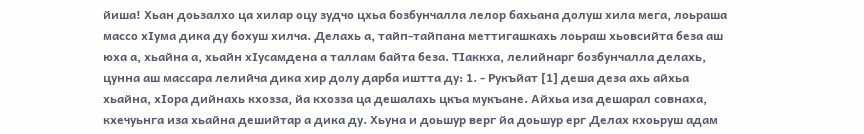йиша! Хьан доьзалхо ца хилар оцу зудчо цхьа бозбунчалла лелор бахьана долуш хила мега, лоьраша массо хIума дика ду бохуш хилча. Делахь а, тайп-тайпана меттигашкахь лоьраш хьовсийта беза аш юха а, хьайна а, хьайн хIусамдена а таллам байта беза. ТIаккха, лелийнарг бозбунчалла делахь, цунна аш массара лелийча дика хир долу дарба иштта ду: 1. - Рукъйат [1] деша деза ахь айхьа хьайна, хIора дийнахь кхозза, йа кхозза ца дешалахь цкъа мукъане. Айхьа иза дешарал совнаха, кхечуьнга иза хьайна дешийтар а дика ду. Хьуна и доьшур верг йа доьшур ерг Делах кхоьруш адам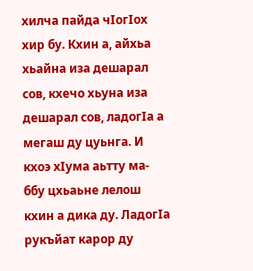хилча пайда чIогIох хир бу. Кхин а, айхьа хьайна иза дешарал сов, кхечо хьуна иза дешарал сов, ладогIа а мегаш ду цуьнга. И кхоэ хIума аьтту ма-ббу цхьаьне лелош кхин а дика ду. ЛадогIа рукъйат карор ду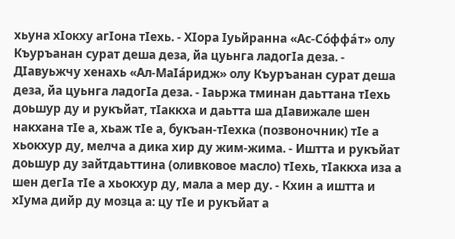хьуна хIокху агIона тIехь. - ХIора Iуьйранна «Ас-Со́ффа́т» олу Къуръанан сурат деша деза, йа цуьнга ладогIа деза. - ДIавуьжчу хенахь «Ал-МаIа́ридж» олу Къуръанан сурат деша деза, йа цуьнга ладогIа деза. - Iаьржа тминан даьттана тIехь доьшур ду и рукъйат, тIаккха и даьтта ша дIавижале шен накхана тIе а, хьаж тIе а, букъан-тIехка (позвоночник) тIе а хьокхур ду, мелча а дика хир ду жим-жима. - Иштта и рукъйат доьшур ду зайтдаьттина (оливковое масло) тIехь, тIаккха иза а шен дегIа тIе а хьокхур ду, мала а мер ду. - Кхин а иштта и хIума дийр ду мозца а: цу тIе и рукъйат а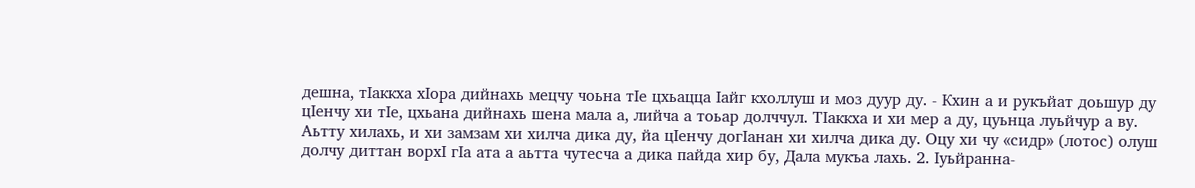дешна, тIаккха хIора дийнахь мецчу чоьна тIе цхьацца Iайг кхоллуш и моз дуур ду. - Кхин а и рукъйат доьшур ду цIенчу хи тIе, цхьана дийнахь шена мала а, лийча а тоьар долччул. ТIаккха и хи мер а ду, цуьнца луьйчур а ву. Аьтту хилахь, и хи замзам хи хилча дика ду, йа цIенчу догIанан хи хилча дика ду. Оцу хи чу «сидр» (лотос) олуш долчу диттан ворхI гIа ата а аьтта чутесча а дика пайда хир бу, Дала мукъа лахь. 2. Iуьйранна-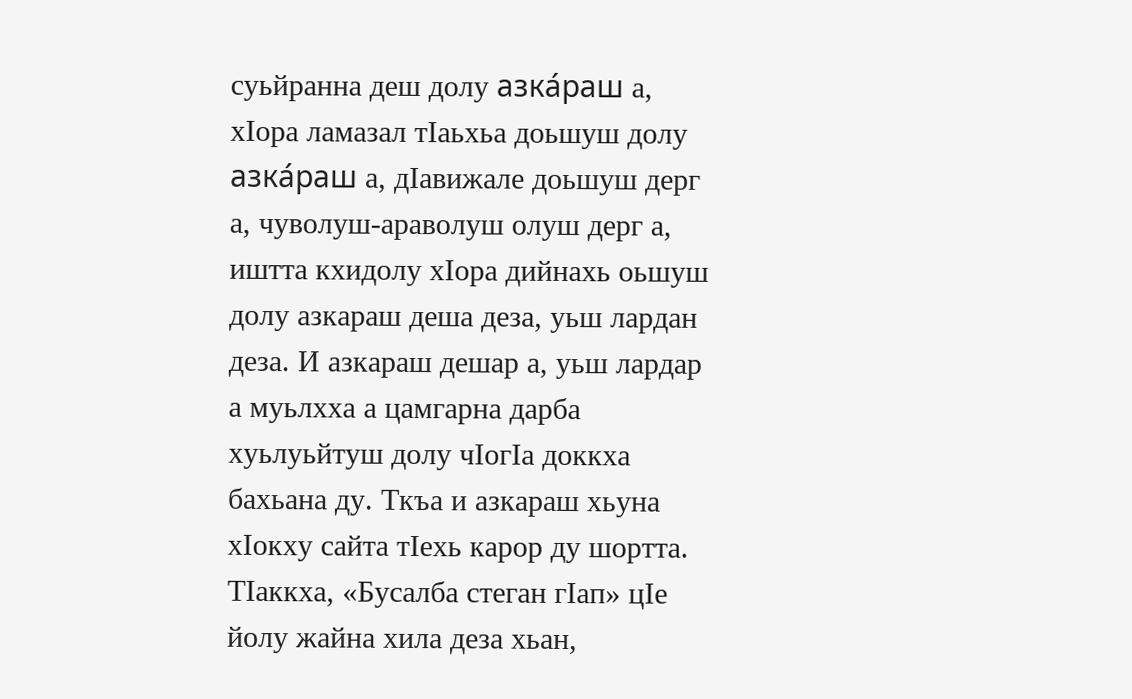суьйранна деш долу азка́раш а, хIора ламазал тIаьхьа доьшуш долу азка́раш а, дIавижале доьшуш дерг а, чуволуш-араволуш олуш дерг а, иштта кхидолу хIора дийнахь оьшуш долу азкараш деша деза, уьш лардан деза. И азкараш дешар а, уьш лардар а муьлхха а цамгарна дарба хуьлуьйтуш долу чIогIа доккха бахьана ду. Ткъа и азкараш хьуна хIокху сайта тIехь карор ду шортта. ТIаккха, «Бусалба стеган гIап» цIе йолу жайна хила деза хьан,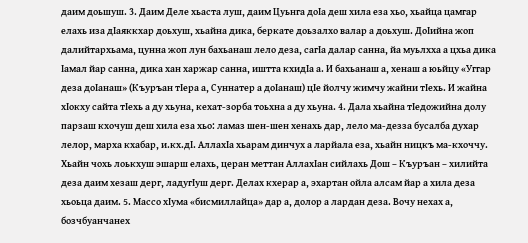даим доьшуш. 3. Даим Деле хьаста луш, даим Цуьнга доIа деш хила еза хьо, хьайца цамгар елахь иза дIаяккхар доьхуш, хьайна дика, беркате доьзалхо валар а доьхуш. ДоIийна жоп далийтархьама, цунна жоп лун бахьанаш лело деза, сагIа далар санна, йа муьлхха а цхьа дика Iамал йар санна, дика хан харжар санна, иштта кхидIа а. И бахьанаш а, хенаш а юьйцу «Уггар деза доIанаш» (Къуръан тIера а, Суннатер а доIанаш) цIе йолчу жимчу жайни тIехь. И жайна хIокху сайта тIехь а ду хьуна, кехат-зорба тоьхна а ду хьуна. 4. Дала хьайна тIедожийна долу парзаш кхочуш деш хила еза хьо: ламаз шен-шен хенахь дар, лело ма-дезза бусалба духар лелор, марха кхабар, и.кх.дI. АллахIа хьарам динчух а ларйала еза, хьайн ницкъ ма-кхоччу. Хьайн чохь лоькхуш эшарш елахь, церан меттан АллахIан сийлахь Дош – Къуръан – хилийта деза даим хезаш дерг, ладугIуш дерг. Делах кхерар а, эхартан ойла алсам йар а хила деза хьоьца даим. 5. Массо хIума «бисмиллайца» дар а, долор а лардан деза. Вочу нехах а, бозчбуанчанех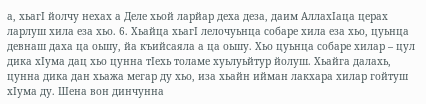а, хьагI йолчу нехах а Деле хьой ларйар деха деза, даим АллахIаца церах ларлуш хила еза хьо. 6. Хьайца хьагI лелочуьнца собаре хила еза хьо, цуьнца девнаш даха ца оьшу, йа къийсаяла а ца оьшу. Хьо цуьнца собаре хилар – цул дика хIума дац хьо цунна тIехь толаме хуьлуьйтур йолуш. Хьайга далахь, цунна дика дан хьажа мегар ду хьо, иза хьайн ийман лакхара хилар гойтуш хIума ду. Шена вон динчунна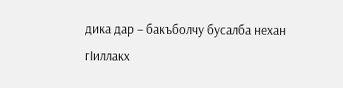дика дар – бакъболчу бусалба нехан гIиллакх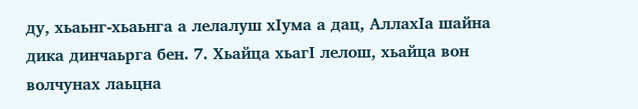ду, хьаьнг-хьаьнга а лелалуш хIума а дац, АллахIа шайна дика динчаьрга бен. 7. Хьайца хьагI лелош, хьайца вон волчунах лаьцна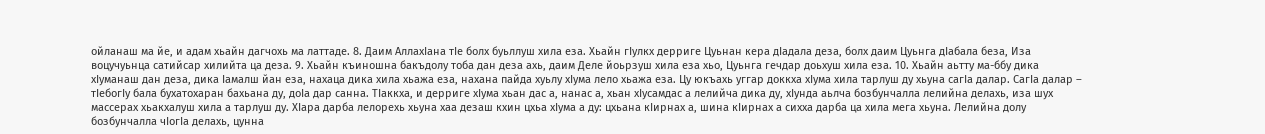ойланаш ма йе, и адам хьайн дагчохь ма латтаде. 8. Даим АллахIана тIе болх буьллуш хила еза. Хьайн гIулкх дерриге Цуьнан кера дIадала деза, болх даим Цуьнга дIабала беза, Иза воцучуьнца сатийсар хилийта ца деза. 9. Хьайн къиношна бакъдолу тоба дан деза ахь, даим Деле йоьрзуш хила еза хьо, Цуьнга гечдар доьхуш хила еза. 10. Хьайн аьтту ма-ббу дика хIуманаш дан деза, дика Iамалш йан еза, нахаца дика хила хьажа еза, нахана пайда хуьлу хIума лело хьажа еза. Цу юкъахь уггар доккха хIума хила тарлуш ду хьуна сагIа далар. СагIа далар – тIебогIу бала бухатохаран бахьана ду, доIа дар санна. ТIаккха, и дерриге хIума хьан дас а, нанас а, хьан хIусамдас а лелийча дика ду, хIунда аьлча бозбунчалла лелийна делахь, иза шух массерах хьакхалуш хила а тарлуш ду. ХIара дарба лелорехь хьуна хаа дезаш кхин цхьа хIума а ду: цхьана кIирнах а, шина кIирнах а сихха дарба ца хила мега хьуна. Лелийна долу бозбунчалла чIогIа делахь, цунна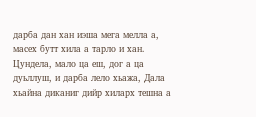дарба дан хан иэша мега мелла а, масех бутт хила а тарло и хан. Цундела, мало ца еш, дог а ца дуьллуш, и дарба лело хьажа, Дала хьайна диканиг дийр хиларх тешна а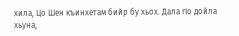хила, Цо Шен къинхетам бийр бу хьох. Дала гIо дойла хьуна,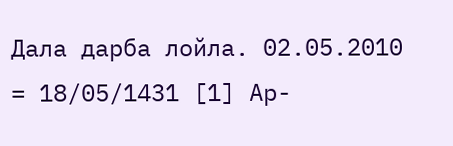Дала дарба лойла. 02.05.2010 = 18/05/1431 [1] Ар-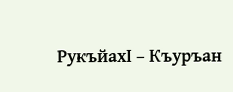РукъйахI – Къуръан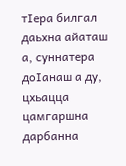тIера билгал даьхна айаташ а, суннатера доIанаш а ду, цхьацца цамгаршна дарбанна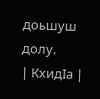доьшуш долу.
| КхидIа |